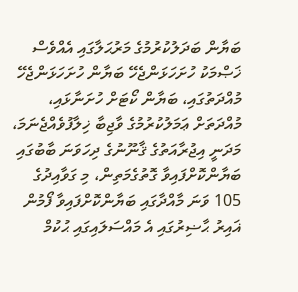ބަޔާން ބަދަލުކުރުމުގެ މަރުޙަލާގައި އެއްވެސް ޚަޞްމަކު ހުށަހަޅަންޖެހޭ ބަޔާން ހުށަހަޅަންޖެހޭ މުއްދަތުގައި، ބަޔާން ކޯޓަށް ހުށަނާޅައި، މުއްދަތަށް ޢަމަލުކުރުމުގެ ވާޖިބާ ޚިލާފުވެއްޖެނަމަ، މަދަނީ އިޖުރާއަތުގެ ޤާނޫނުގެ ދިހަވަނަ ބާބުގައި ބަޔާންކޮށްފައިވާ ގޮތުގެމަތިން، މި ގަވާއިދުގެ 105 ވަނަ މާއްދާގައި ބަޔާންކޮށްފައިވާ ފޯމުން ޣައިރު ޙާޟިރުގައި އެ މައްސަލައިގައި ޙުކުމް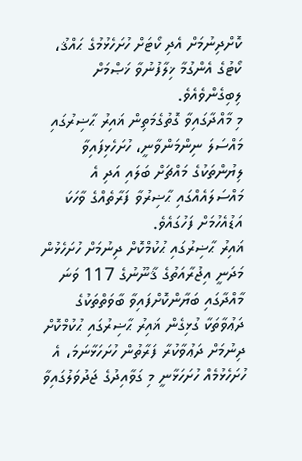ކޮށްދިނުމަށް އެދި ކޯޓަށް ހުށަހެޅުމުގެ ޙައްޤު، ކޯޓުގެ އެންގުމާ ޚިލާފުނުވާ ޚަޞްމަށް ލިބިގެންވެއެވެ.
މި މާއްދާގައިވާ ގޮތުގެމަތިން ޣައިރު ޙާޟިރުގައި މައްސަލަ ނިންމަންވާނީ، ހުށަހެޅިފައިވާ ލިޔުންތަކުގެ މައްޗަށް ބަލައި އަދި އެ މައްސަލައެއްގައި ޙާޟިރުވާ ފަރާތެއްގެ ވާހަކަ އަޑުއެހުމަށް ފަހުގައެވެ.
ޣައިރު ޙާޟިރުގައި ޙުކުމްކޮށް ދިނުމަށް ހުށަހެޅުން
މަދަނީ އިޖުރާއަތުގެ ޤާނޫނުގެ 117 ވަނަ މާއްދާގައި ބަޔާންކޮށްފައިވާ ބާވަތްތަކުގެ ދަޢުވާތަކާ ގުޅިގެން ޣައިރު ޙާޟިރުގައި ޙުކުމްކޮށް ދިނުމަށް ދަޢުވާކުރާ ފަރާތުން ހުށަހަޅާނަމަ، އެ ހުށަހެޅުމެއް ހުށަހަޅާނީ މި ގަވާއިދުގެ ޖަދުވަލުގައިވާ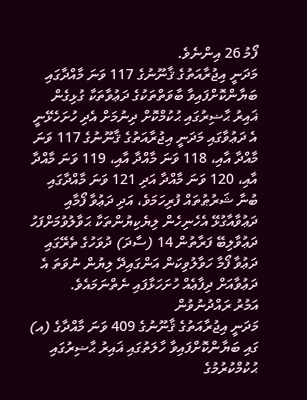ފޯމު 26 އިންނެވެ.
މަދަނީ އިޖުރާއަތުގެ ޤާނޫނުގެ 117 ވަނަ މާއްދާގައި ބަޔާންކޮށްފައިވާ ބާވަތްތަކުގެ ދަޢުވާތަކާ ގުޅިގެން ޣައިރު ޙާޟިރުގައި ޙުކުމްކޮށް ދިނުމަށް އެދި ހުށަހެޅޭނީ އެ ދަޢުވާގައި މަދަނީ އިޖުރާއަތުގެ ޤާނޫނުގެ 117 ވަނަ މާއްދާ އާއި، 118 ވަނަ މާއްދާ އާއި، 119 ވަނަ މާއްދާ އާއި، 120 ވަނަ މާއްދާ އަދި 121 ވަނަ މާއްދާގައި ބުނާ ޝަރުޠުތައް ފުރިހަމަވެ، އަދި ދަޢުވާ ފޯމާއި ދަޢުވާއާގުޅޭ އެހެނިހެން ލިޔެކިޔުންތަކާ ޙަވާލުވުމަށްފަހު ދަޢުވާލިބޭ ފަރާތުން 14 (ސާދަ) ދުވަހުގެ ތެރޭގައި ދަޢުވާ ފޯމާ ހަވާލުވިކަން އަންގައިދޭ ލިޔުން ނުވަތަ އެ ދަޢުވާއަށް ދިފާޢެއް ހުށަހަޅާފައި ނެތްނަމައެވެ.
އަމުރު ރައްދުނުވުން
މަދަނީ އިޖުރާއަތުގެ ޤާނޫނުގެ 409 ވަނަ މާއްދާގެ (އ) ގައި ބަޔާންކޮށްފައިވާ ހާލަތުގައި ޣައިރު ޙާޟިރުގައި ޙުކުމްކުރުމުގެ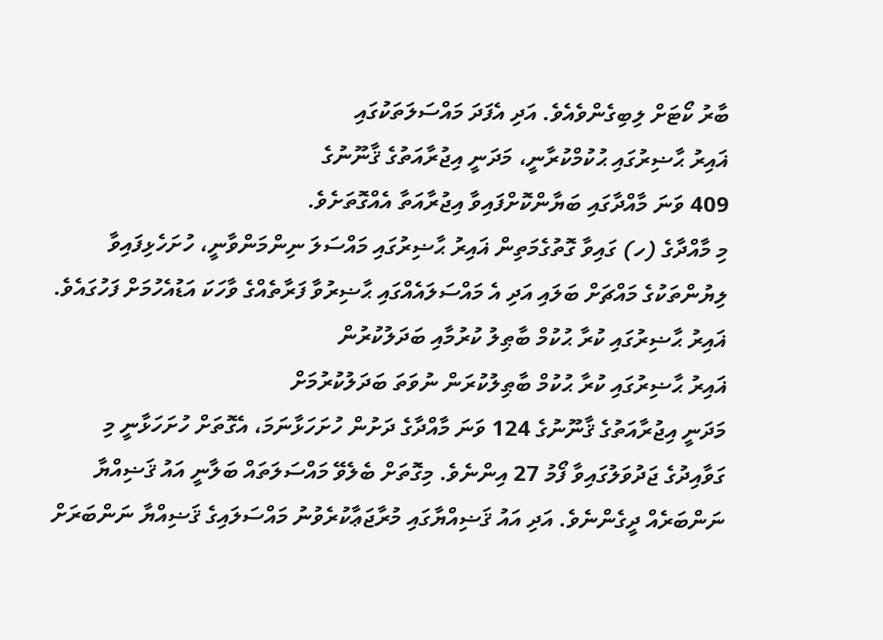ބާރު ކޯޓަށް ލިބިގެންވެއެވެ. އަދި އެފަދަ މައްސަލަތަކުގައި
ޣައިރު ޙާޟިރުގައި ޙުކުމްކުރާނީ، މަދަނީ އިޖުރާއަތުގެ ޤާނޫނުގެ
409 ވަނަ މާއްދާގައި ބަޔާންކޮށްފައިވާ އިޖުރާއަތާ އެއްގޮތަށެވެ.
މި މާއްދާގެ (ހ) ގައިވާ ގޮތުގެމަތިން ޣައިރު ޙާޟިރުގައި މައްސަލަ ނިންމަންވާނީ، ހުށަހެޅިފައިވާ ލިޔުންތަކުގެ މައްޗަށް ބަލައި އަދި އެ މައްސަލައެއްގައި ޙާޟިރުވާ ފަރާތެއްގެ ވާހަކަ އަޑުއެހުމަށް ފަހުގައެވެ.
ޣައިރު ޙާޟިރުގައި ކުރާ ޙުކުމް ބާޠިލު ކުރުމާއި ބަދަލުކުރުން
ޣައިރު ޙާޟިރުގައި ކުރާ ޙުކުމް ބާޠިލުކުރަން ނުވަތަ ބަދަލުކުރުމަށް
މަދަނީ އިޖުރާއަތުގެ ޤާނޫނުގެ 124 ވަނަ މާއްދާގެ ދަށުން ހުށަހަޅާނަމަ، އެގޮތަށް ހުށަހަޅާނީ މި ގަވާއިދުގެ ޖަދުވަލުގައިވާ ފޯމު 27 އިންނެވެ. މިގޮތަށް ބެލެވޭ މައްސަލަތައް ބަލާނީ އައު ޤަޟިއްޔާ ނަންބަރެއް ދީގެންނެވެ. އަދި އައު ޤަޟިއްޔާގައި މުރާޖަޢާކުރެވުނު މައްސަލައިގެ ޤަޟިއްޔާ ނަންބަރަށް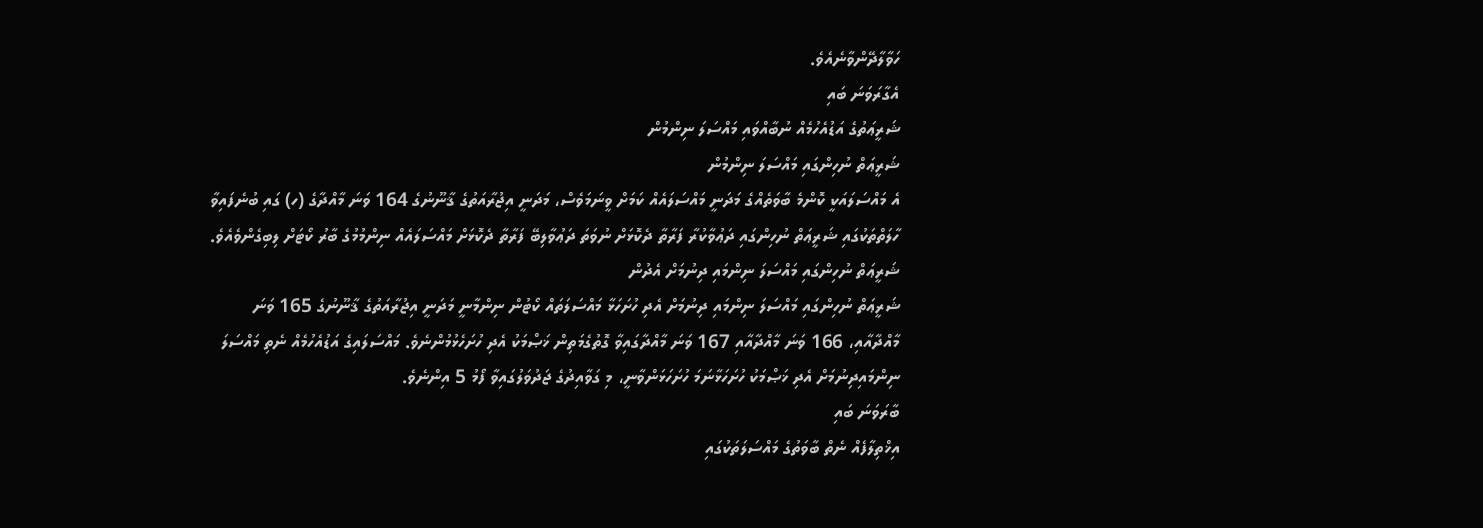ހަވާލާދޭންވާނެއެވެ.
އެގާރަވަނަ ބައި
ޝަރީޢަތުގެ އަޑުއެހުމެއް ނުބާއްވައި މައްސަލަ ނިންމުން
ޝަރީޢަތް ނުހިންގައި މައްސަލަ ނިންމުން
އެ މައްސަލައަކީ ކޮންމެ ބާވަތެއްގެ މަދަނީ މައްސަލައެއް ކަމަށް ވީނަމަވެސް، މަދަނީ އިޖުރާއަތުގެ ޤާނޫނުގެ 164 ވަނަ މާއްދާގެ (ހ) ގައި ބުނެފައިވާ ހާލަތްތަކުގައި ޝަރީޢަތް ނުހިންގައި ދަޢުވާކުރާ ފަރާތާ ދެކޮޅަށް ނުވަތަ ދަޢުވާލިބޭ ފަރާތާ ދެކޮޅަށް މައްސަލައެއް ނިންމުމުގެ ބާރު ކޯޓަށް ލިބިގެންވެއެވެ.
ޝަރީޢަތް ނުހިންގައި މައްސަލަ ނިންމައި ދިނުމަށް އެދުން
ޝަރީޢަތް ނުހިންގައި މައްސަލަ ނިންމައި ދިނުމަށް އެދި ހުށަހަޅާ މައްސަލަތައް ކޯޓުން ނިންމާނީ މަދަނީ އިޖުރާއަތުގެ ޤާނޫނުގެ 165 ވަނަ މާއްދާއާއި، 166 ވަނަ މާއްދާއާއި 167 ވަނަ މާއްދާގައިވާ ގޮތުގެމަތިން ޚަޞްމަކު އެދި ހުށަހެޅުމުންނެވެ. މައްސަލައިގެ އަޑުއެހުމެއް ނެތި މައްސަލަ ނިންމައިދިނުމަށް އެދި ޚަޞްމަކު ހުށަހަޅާނަމަ ހުށަހަޅަންވާނީ، މި ގަވާއިދުގެ ޖަދުވަލުގައިވާ ފޯމު 5 އިންނެވެ.
ބާރަވަނަ ބައި
އިޚްތިލާފެއް ނެތް ބާވަތުގެ މައްސަލަތަކުގައި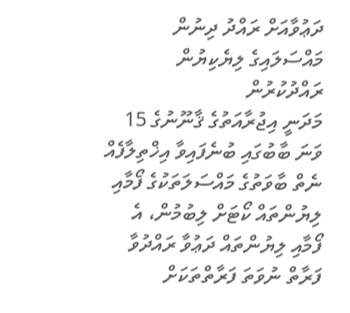ދަޢުވާއަށް ރައްދު ދިނުން
މައްސަލައިގެ ލިޔެކިޔުން ރައްދުކުރުން
މަދަނީ އިޖުރާއަތުގެ ޤާނޫނުގެ 15 ވަނަ ބާބުގައި ބުނެފައިވާ އިޚްތިލާފެއް ނެތް ބާވަތުގެ މައްސަލަތަކުގެ ފޯމާއި ލިޔުންތައް ކޯޓަށް ލިބުމުން، އެ ފޯމާއި ލިޔުންތައް ދަޢުވާ ރައްދުވާ ފަރާތް ނުވަތަ ފަރާތްތަކަށް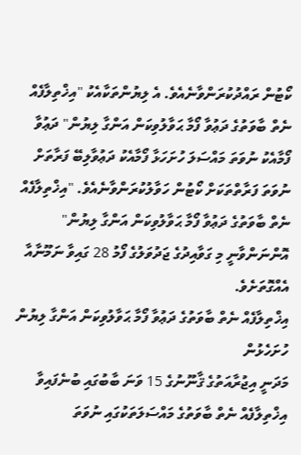ކޯޓުން ރައްދުކުރަންވާނެއެވެ. އެ ލިޔުންތަކާއެކު "އިޚްތިލާފެއް ނެތް ބާވަތުގެ ދަޢުވާ ފޯމާ ޙަވާލުވިކަން އަންގާ ލިޔުން" ދަޢުވާ ފޯމާއެކު ނުވަތަ މައްސަލަ ހުށަހަޅާ ފޯމާއެކު ދަޢުވާލިބޭ ފަރާތަށް ނުވަތަ ފަރާތްތަކަށް ކޯޓުން ހަވާލުކުރަންވާނެއެވެ. "އިޚްތިލާފެއް ނެތް ބާވަތުގެ ދަޢުވާ ފޯމާ ޙަވާލުވިކަން އަންގާ ލިޔުން" އޮންނަންވާނީ މި ގަވާއިދުގެ ޖަދުވަލުގެ ފޯމު 28 ގައިވާ ނަމޫނާއާ އެއްގޮތަށެވެ.
އިޚްތިލާފެއް ނެތް ބާވަތުގެ ދަޢުވާ ފޯމާ ޙަވާލުވިކަން އަންގާ ލިޔުން ހުށަހެޅުން
މަދަނީ އިޖުރާއަތުގެ ޤާނޫނުގެ 15 ވަނަ ބާބުގައި ބުނެފައިވާ އިޚްތިލާފެއް ނެތް ބާވަތުގެ މައްސަލަތަކުގައި ނުވަތަ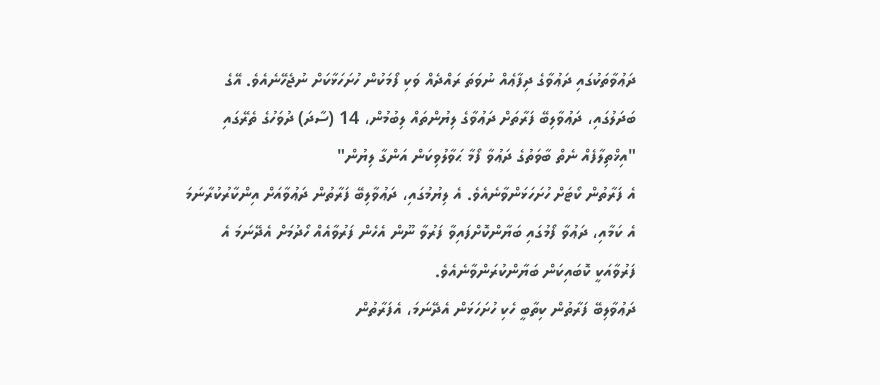ދަޢުވާތަކުގައި ދަޢުވާގެ ދިފާޢެއް ނުވަތަ ރައްދެއް ވަކި ފޯމަކުން ހުށަހަޅާކަށް ނުޖެހޭނެއެވެ. އޭގެ ބަދަލުގައި، ދަޢުވާލިބޭ ފަރާތަށް ދަޢުވާގެ ލިޔުންތައް ލިބުމުން، 14 (ސާދަ) ދުވަހުގެ ތެރޭގައި "އިޚްތިލާފެއް ނެތް ބާވަތުގެ ދަޢުވާ ފޯމާ ޙަވާލުވިކަން އަންގާ ލިޔުން"
އެ ފަރާތުން ކޯޓަށް ހުށަހަޅަންވާނެއެވެ. އެ ލިޔުމުގައި، ދަޢުވާލިބޭ ފަރާތުން ދަޢުވާއަށް އިންކާރުކުރާނަމަ އެ ކަމާއި، ދަޢުވާ ފޯމުގައި ބަޔާންކޮށްފައިވާ ފަރުވާ ނޫން އެހެން ފަރުވާއެއް ހޯދުމަށް އެދޭނަމަ އެ ފަރުވާއަކީ ކޮބައިކަން ބަޔާންކުރަންވާނެއެވެ.
ދަޢުވާލިބޭ ފަރާތުން ކިތާބީ ހެކި ހުށަހަޅަން އެދޭނަމަ، އެފަރާތުން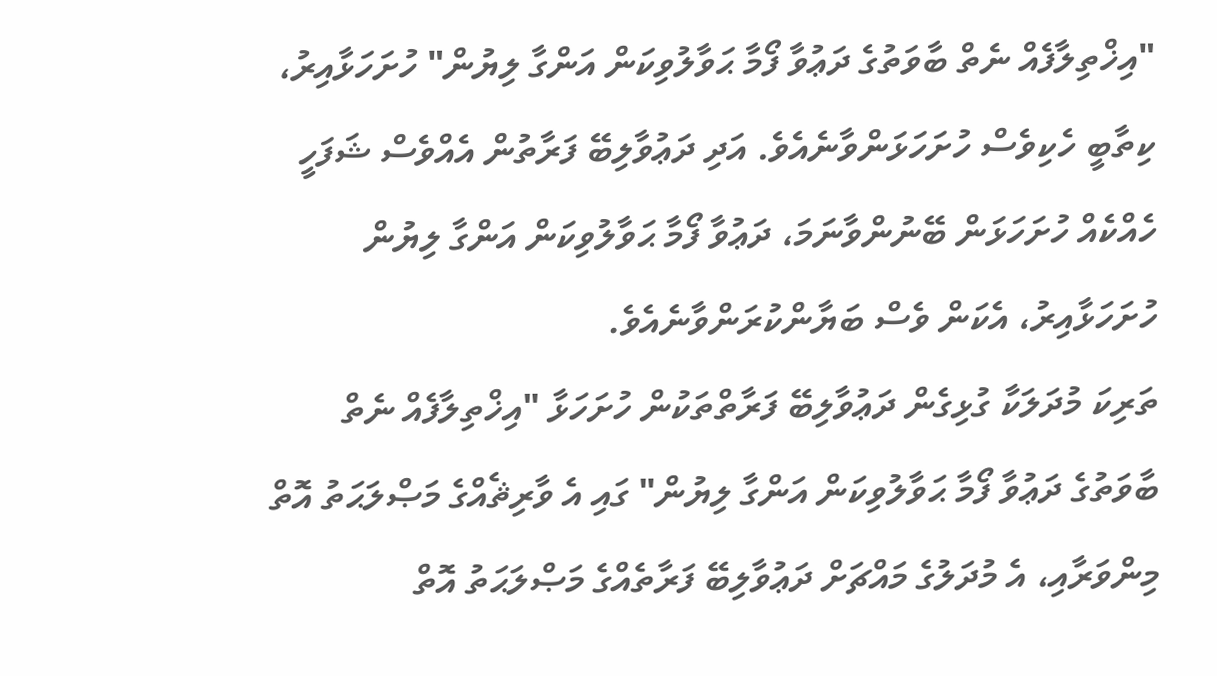"އިޚްތިލާފެއް ނެތް ބާވަތުގެ ދަޢުވާ ފޯމާ ޙަވާލުވިކަން އަންގާ ލިޔުން" ހުށަހަޅާއިރު، ކިތާބީ ހެކިވެސް ހުށަހަޅަންވާނެއެވެ. އަދި ދަޢުވާލިބޭ ފަރާތުން އެއްވެސް ޝަފަހީ ހެއްކެއް ހުށަހަޅަން ބޭނުންވާނަމަ، ދަޢުވާ ފޯމާ ޙަވާލުވިކަން އަންގާ ލިޔުން ހުށަހަޅާއިރު، އެކަން ވެސް ބަޔާންކުރަންވާނެއެވެ.
ތަރިކަ މުދަލަކާ ގުޅިގެން ދަޢުވާލިބޭ ފަރާތްތަކުން ހުށަހަޅާ "އިޚްތިލާފެއް ނެތް ބާވަތުގެ ދަޢުވާ ފޯމާ ޙަވާލުވިކަން އަންގާ ލިޔުން" ގައި އެ ވާރިޘެއްގެ މަޞްލަޙަތު އޮތް މިންވަރާއި، އެ މުދަލުގެ މައްޗަށް ދަޢުވާލިބޭ ފަރާތެއްގެ މަޞްލަޙަތު އޮތް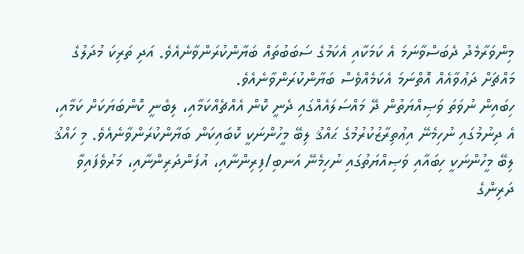މިންވަރާމެދު ދެބަސްވާނަމަ އެ ކަމަކާއި އެކަމުގެ ސަބަބުތައް ބަޔާންކުރަންވާނެއެވެ. އަދި ތަރިކަ މުދަލުގެ މައްޗަށް ދަޢުވާއެއް އޮތްނަމަ އެކަމެއްވެސް ބަޔާންކުރަންވާނެއެވެ.
ހިބައިން ނުވަތަ ވަޞިއްޔަތުން ދޭ މައްސަލައެއްގައި ދެނީ ކޮން އެއްޗެއްކަމާއި، ލިބެނީ ކޮންބަޔަކަށް ކަމާއި، އެ ދިނުމުގައި ނުހިމެނޭ އިޢުތިރާޒުކުރުމުގެ ޙައްޤު ލިބޭ މީހުންނަކީ ކޮބައިކަން ބަޔާންކުރަންވާނެއެވެ. މި ހައްޤު ލިބޭ މީހުންނަކީ ހިބައާއި ވަޞިއްޔަތުގައި ނުހިމެނޭ އަނބި/ފިރިންނާއި، އުފަންދަރިންނާއި، މަރުވެފައިވާ ދަރިންގެ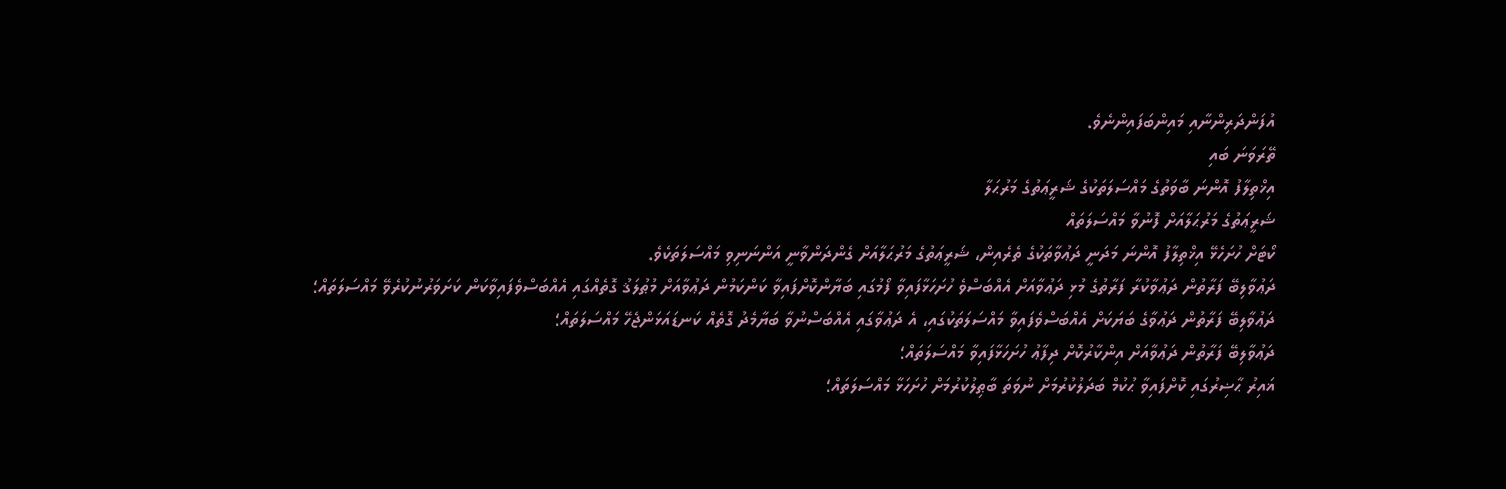އުފަންދަރިންނާއި މައިންބަފައިންނެވެ.
ތޭރަވަނަ ބައި
އިޚްތިލާފު އޮންނަ ބާވަތުގެ މައްސަލަތަކުގެ ޝަރީޢަތުގެ މަރުޙަލާ
ޝަރީޢަތުގެ މަރުޙަލާއަށް ފޮނުވާ މައްސަލަތައް
ކޯޓަށް ހުށަހެޅޭ އިޚްތިލާފު އޮންނަ މަދަނީ ދަޢުވާތަކުގެ ތެރެއިން، ޝަރީޢަތުގެ މަރުޙަލާއަށް ގެންދަންވާނީ އަންނަނިވި މައްސަލަތަކެވެ.
ދަޢުވާލިބޭ ފަރާތުން ދަޢުވާކުރާ ފަރާތުގެ މުޅި ދަޢުވާއަށް އެއްބަސްވެ ހުށަހަޅާފައިވާ ފޯމުގައި ބަޔާންކޮށްފައިވާ ކަންކަމުން ދަޢުވާއަށް މުޠުލަޤު ގޮތެއްގައި އެއްބަސްވެފައިވާކަން ކަށަވަރުނުކުރެވޭ މައްސަލަތައް؛
ދަޢުވާލިބޭ ފަރާތުން ދަޢުވާގެ ބަޔަކަށް އެއްބަސްވެފައިވާ މައްސަލަތަކުގައި، އެ ދަޢުވާގައި އެއްބަސްނުވާ ބަޔާމެދު ގޮތެއް ކަނޑައަޅަންޖެހޭ މައްސަލަތައް؛
ދަޢުވާލިބޭ ފަރާތުން ދަޢުވާއަށް އިންކާރުކޮށް ދިފާޢު ހުށަހަޅާފައިވާ މައްސަލަތައް؛
ޣައިރު ޙާޟިރުގައި ކޮށްފައިވާ ޙުކުމް ބަދަލުކުރުމަށް ނުވަތަ ބާޠިލުކުރުމަށް ހުށަހަޅާ މައްސަލަތައް؛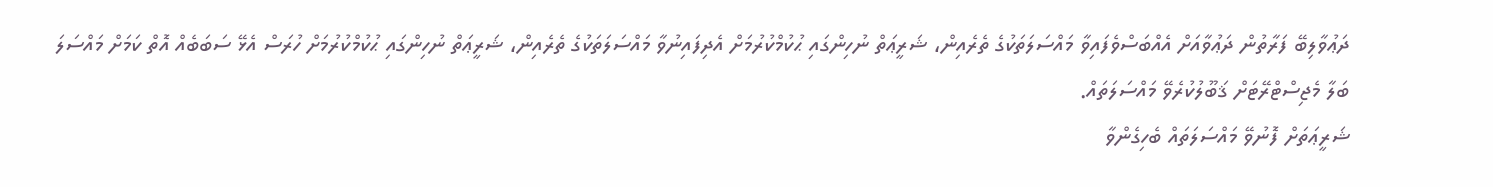ދަޢުވާލިބޭ ފަރާތުން ދަޢުވާއަށް އެއްބަސްވެފައިވާ މައްސަލަތަކުގެ ތެރެއިން، ޝަރީޢަތް ނުހިންގައި ޙުކުމްކުރުމަށް އެދިފައިނުވާ މައްސަލަތަކުގެ ތެރެއިން، ޝަރީޢަތް ނުހިންގައި ޙުކުމްކުރުމަށް ހުރަސް އެޅޭ ސަބަބެއް އޮތް ކަމަށް މައްސަލަ ބަލާ މެޖިސްޓްރޭޓަށް ޤަބޫލުކުރެވޭ މައްސަލަތައް.
ޝަރީޢަތަށް ފޮނުވޭ މައްސަލަތައް ބެހިގެންވާ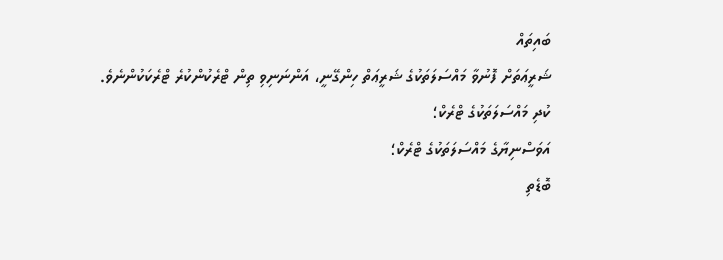ބައިތައް
ޝަރީޢަތަށް ފޮނުވާ މައްސަލަތަކުގެ ޝަރީޢަތް ހިންގޭނީ، އަންނަނިވި ތިން ޓްރެކުންކުރެ ޓްރެކަކުންނެވެ.
ކުދި މައްސަލަތަކުގެ ޓްރެކް؛
އަވަސްނިޔާގެ މައްސަލަތަކުގެ ޓްރެކް؛
ބޮޑެތި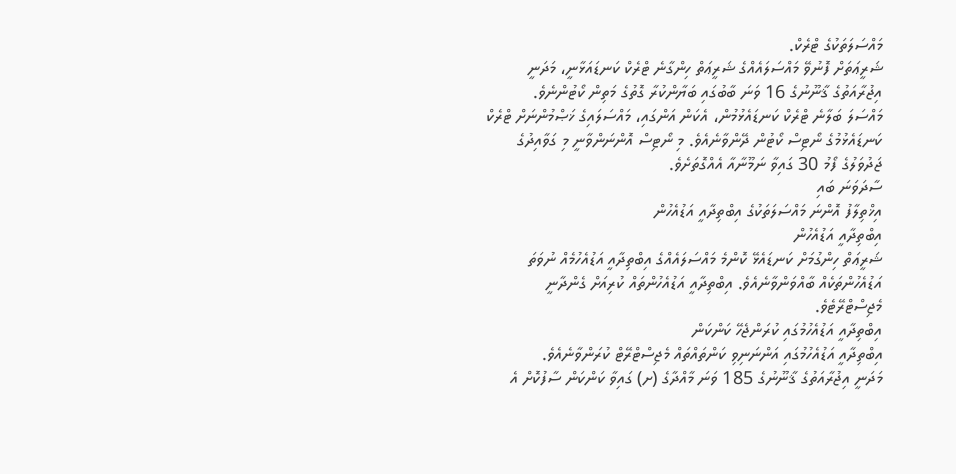މައްސަލަތަކުގެ ޓްރެކް.
ޝަރީޢަތަށް ފޮނުވޭ މައްސަލައެއްގެ ޝަރީޢަތް ހިންގާނެ ޓްރެކް ކަނޑައަޅާނީ، މަދަނީ އިޖުރާއަތުގެ ޤާނޫނުގެ 16 ވަނަ ބާބުގައި ބަޔާންކުރާ ގޮތުގެ މަތިން ކޯޓުންނެވެ.
މައްސަލަ ބަލާނެ ޓްރެކް ކަނޑައެޅުމުން، އެކަން އަންގައި، މައްސަލައިގެ ޚަޞްމުންނަށް ޓްރެކް ކަނޑައެޅުމުގެ ނޯޓިސް ކޯޓުން ދޭންވާނެއެވެ. މި ނޯޓިސް އޮންނަންވާނީ މި ގަވާއިދުގެ ޖަދުވަލުގެ ފޯމު 30 ގައިވާ ނަމޫނާއާ އެއްގޮތަށެވެ.
ސާދަވަނަ ބައި
އިޚްތިލާފު އޮންނަ މައްސަލަތަކުގެ އިބްތިދާއީ އަޑުއެހުން
އިބްތިދާއީ އަޑުއެހުން
ޝަރީޢަތް ހިންގުމަށް ކަނޑައެޅޭ ކޮންމެ މައްސަލައެއްގެ އިބްތިދާއީ އަޑުއެހުމެއް ނުވަތަ އަޑުއެހުންތަކެއް ބާއްވަންވާނެއެވެ. އިބްތިދާއީ އަޑުއެހުންތައް ކުރިއަށް ގެންދާނީ މެޖިސްޓްރޭޓެވެ.
އިބްތިދާއީ އަޑުއެހުމުގައި ކުރަންޖެހޭ ކަންކަން
އިބްތިދާއީ އަޑުއެހުމުގައި އަންނަނިވި ކަންތައްތައް މެޖިސްޓްރޭޓް ކުރަންވާނެއެވެ.
މަދަނީ އިޖުރާއަތުގެ ޤާނޫނުގެ 185 ވަނަ މާއްދާގެ (ށ) ގައިވާ ކަންކަން ސާފުކޮށް އެ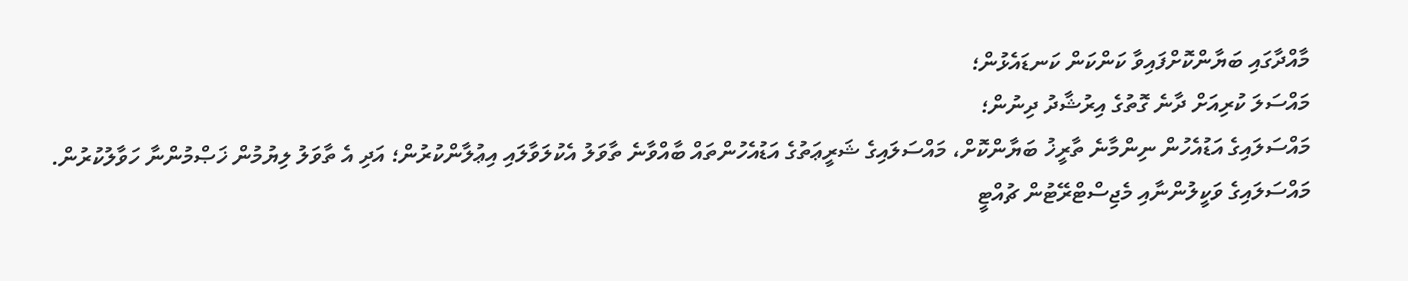މާއްދާގައި ބަޔާންކޮށްފައިވާ ކަންކަން ކަނޑައެޅުން؛
މައްސަލަ ކުރިއަށް ދާނެ ގޮތުގެ އިރުޝާދު ދިނުން؛
މައްސަލައިގެ އަޑުއެހުން ނިންމާނެ ތާރީޚު ބަޔާންކޮށް، މައްސަލައިގެ ޝަރީޢަތުގެ އަޑުއެހުންތައް ބާއްވާނެ ތާވަލު އެކުލަވާލައި އިޢުލާންކުރުން؛ އަދި އެ ތާވަލު ލިޔުމުން ޚަޞްމުންނާ ހަވާލުކުރުން.
މައްސަލައިގެ ވަކީލުންނާއި މެޖިސްޓްރޭޓުން ޗުއްޓީ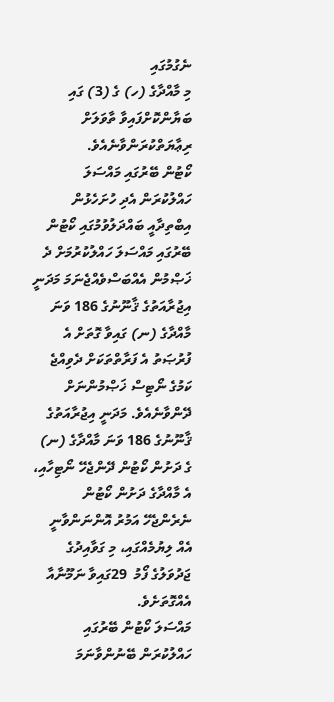ނެގުމުގައި
މި މާއްދާގެ (ހ) ގެ (3) ގައި ބަޔާންކޮށްފައިވާ ތާވަލަށް ރިޢާޔަތްކުރަންވާނެއެވެ.
ކޯޓުން ބޭރުގައި މައްސަލަ ހައްލުކުރަން އެދި ހުށަހެޅުން
އިބްތިދާއީ ބައްދަލުވުމުގައި ކޯޓުން ބޭރުގައި މައްސަލަ ހައްލުކުރުމަށް ދެ ޚަޞްމުން އެއްބަސްވެއްޖެނަމަ މަދަނީ އިޖުރާއަތުގެ ޤާނޫނުގެ 186 ވަނަ މާއްދާގެ (ނ) ގައިވާ ގޮތަށް އެ ފުރުޞަތު އެ ފަރާތްތަކަށް ދެވިއްޖެ ކަމުގެ ނޯޓިސް ޚަޞްމުންނަށް ދޭންވާނެއެވެ. މަދަނީ އިޖުރާއަތުގެ ޤާނޫނުގެ 186 ވަނަ މާއްދާގެ (ނ) ގެ ދަށުން ކޯޓުން ދޭންޖެހޭ ނޯޓިހާއި،
އެ މާއްދާގެ ދަށުން ކޯޓުން ނެރެންޖެހޭ އަމުރު އޮންނަންވާނީ އެއް ލިޔުމެއްގައި، މި ގަވާއިދުގެ ޖަދުވަލުގެ ފޯމު  29ގައިވާ ނަމޫނާއާ އެއްގޮތަށެވެ.
މައްސަލަ ކޯޓުން ބޭރުގައި ހައްލުކުރަން ބޭނުންވާނަމަ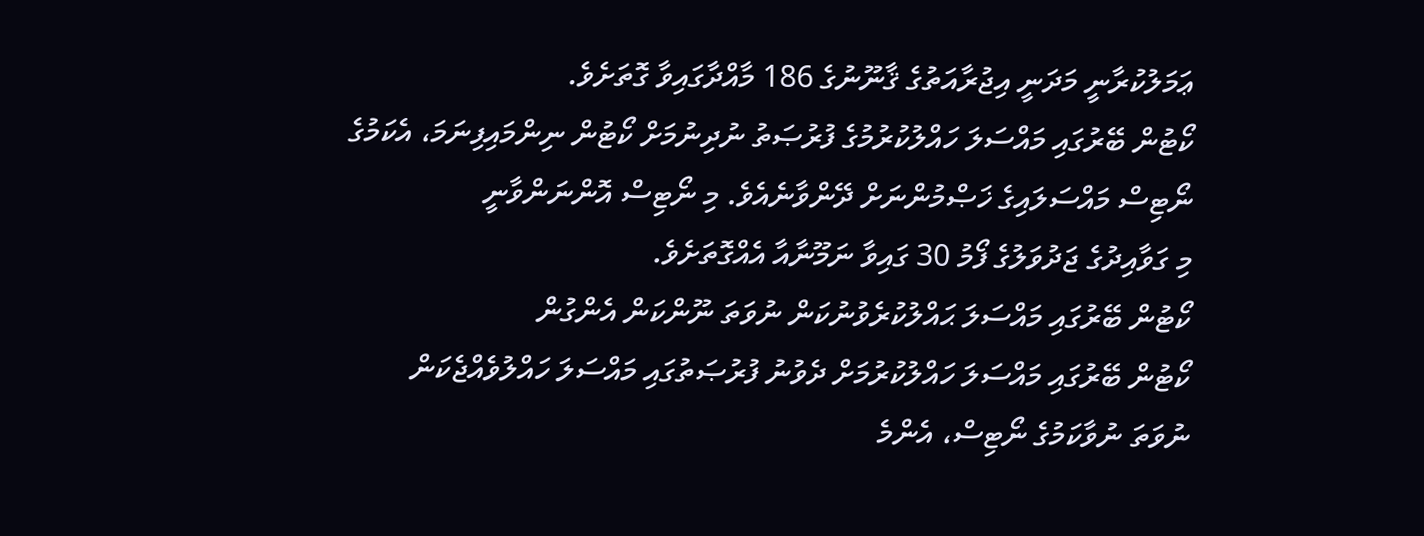ޢަމަލުކުރާނީ މަދަނީ އިޖުރާއަތުގެ ޤާނޫނުގެ 186 މާއްދާގައިވާ ގޮތަށެވެ.
ކޯޓުން ބޭރުގައި މައްސަލަ ހައްލުކުރުމުގެ ފުރުޞަތު ނުދިނުމަށް ކޯޓުން ނިންމައިފިނަމަ، އެކަމުގެ ނޯޓިސް މައްސަލައިގެ ޚަޞްމުންނަށް ދޭންވާނެއެވެ. މި ނޯޓިސް އޮންނަންވާނީ
މި ގަވާއިދުގެ ޖަދުވަލުގެ ފޯމު 30 ގައިވާ ނަމޫނާއާ އެއްގޮތަށެވެ.
ކޯޓުން ބޭރުގައި މައްސަލަ ޙައްލުކުރެވުނުކަން ނުވަތަ ނޫންކަން އެންގުން
ކޯޓުން ބޭރުގައި މައްސަލަ ހައްލުކުރުމަށް ދެވުނު ފުރުޞަތުގައި މައްސަލަ ހައްލުވެއްޖެކަން ނުވަތަ ނުވާކަމުގެ ނޯޓިސް، އެންމެ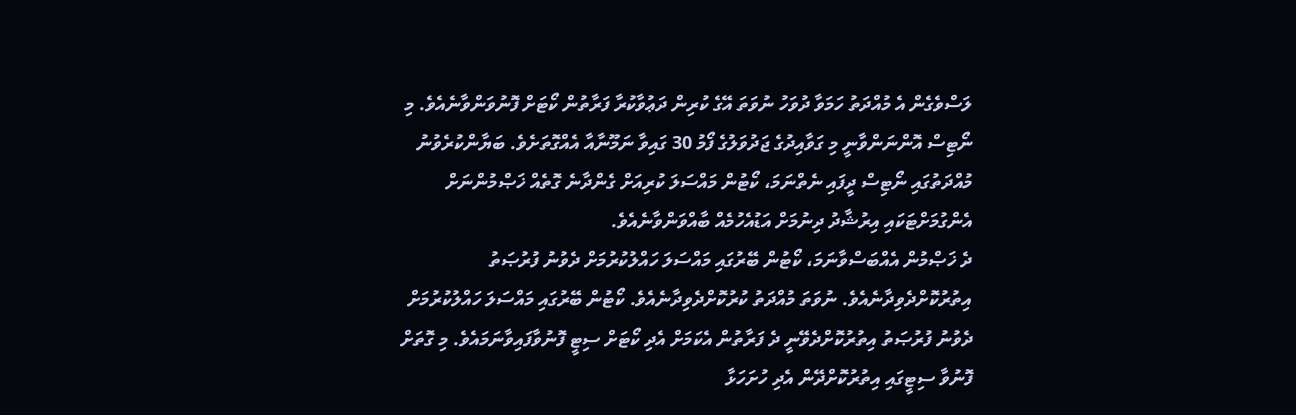ލަސްވެގެން އެ މުއްދަތު ހަމަވާ ދުވަހު ނުވަތަ އޭގެ ކުރިން ދަޢުވާކުރާ ފަރާތުން ކޯޓަށް ފޮނުވަންވާނެއެވެ. މި ނޯޓިސް އޮންނަންވާނީ މި ގަވާއިދުގެ ޖަދުވަލުގެ ފޯމު 30 ގައިވާ ނަމޫނާއާ އެއްގޮތަށެވެ. ބަޔާންކުރެވުނު މުއްދަތުގައި ނޯޓިސް ދީފައި ނެތްނަމަ، ކޯޓުން މައްސަލަ ކުރިއަށް ގެންދާނެ ގޮތެއް ޚަޞްމުންނަށް އެންގުމަށްޓަކައި އިރުޝާދު ދިނުމަށް އަޑުއެހުމެއް ބާއްވަންވާނެއެވެ.
ދެ ޚަޞްމުން އެއްބަސްވާނަމަ، ކޯޓުން ބޭރުގައި މައްސަލަ ހައްލުކުރުމަށް ދެވުނު ފުރުޞަތު އިތުރުކޮށްދެވިދާނެއެވެ. ނުވަތަ މުއްދަތު ކުރުކޮށްދެވިދާނެއެވެ. ކޯޓުން ބޭރުގައި މައްސަލަ ހައްލުކުރުމަށް ދެވުނު ފުރުޞަތު އިތުރުކޮށްދެވޭނީ ދެ ފަރާތުން އެކަމަށް އެދި ކޯޓަށް ސިޓީ ފޮނުވާފައިވާނަމައެވެ. މި ގޮތަށް ފޮނުވާ ސިޓީގައި އިތުރުކޮށްދޭން އެދި ހުށަހަޅާ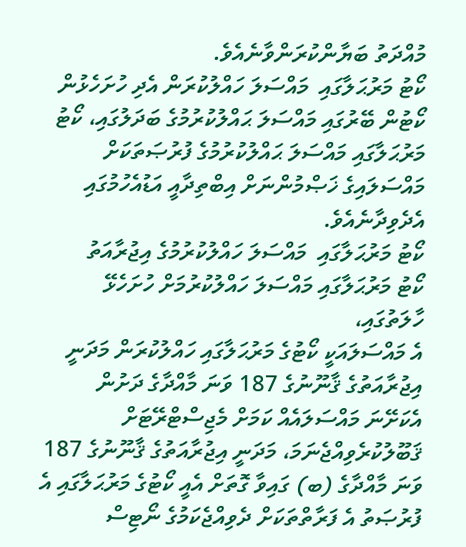މުއްދަތު ބަޔާންކުރަންވާނެއެވެ.
ކޯޓު މަރުޙަލާގައި  މައްސަލަ ހައްލުކުރަން އެދި ހުށަހެޅުން
ކޯޓުން ބޭރުގައި މައްސަލަ ޙައްލުކުރުމުގެ ބަދަލުގައި، ކޯޓު މަރުޙަލާގައި މައްސަލަ ޙައްލުކުރުމުގެ ފުރުޞަތަކަށް މައްސަލައިގެ ޚަޞްމުންނަށް އިބްތިދާއީ އަޑުއެހުމުގައި އެދެވިދާނެއެވެ.
ކޯޓު މަރުޙަލާގައި  މައްސަލަ ހައްލުކުރުމުގެ އިޖުރާއަތު
ކޯޓު މަރުޙަލާގައި މައްސަލަ ހައްލުކުރުމަށް ހުށަހެޅޭ ހާލަތުގައި،
އެ މައްސަލައަކީ ކޯޓުގެ މަރުޙަލާގައި ހައްލުކުރަން މަދަނީ އިޖުރާއަތުގެ ޤާނޫނުގެ 187 ވަނަ މާއްދާގެ ދަށުން އެކަށޭނަ މައްސަލައެއް ކަމަށް މެޖިސްޓްރޭޓަށް ޤަބޫލުކުރެވިއްޖެނަމަ، މަދަނީ އިޖުރާއަތުގެ ޤާނޫނުގެ 187 ވަނަ މާއްދާގެ (ބ) ގައިވާ ގޮތަށް އެއީ ކޯޓުގެ މަރުޙަލާގައި އެ ފުރުޞަތު އެ ފަރާތްތަކަށް ދެވިއްޖެކަމުގެ ނޯޓިސް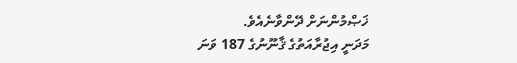ޚަޞްމުންނަށް ދޭންވާނެއެވެ.
މަދަނީ އިޖުރާއަތުގެ ޤާނޫނުގެ 187 ވަނަ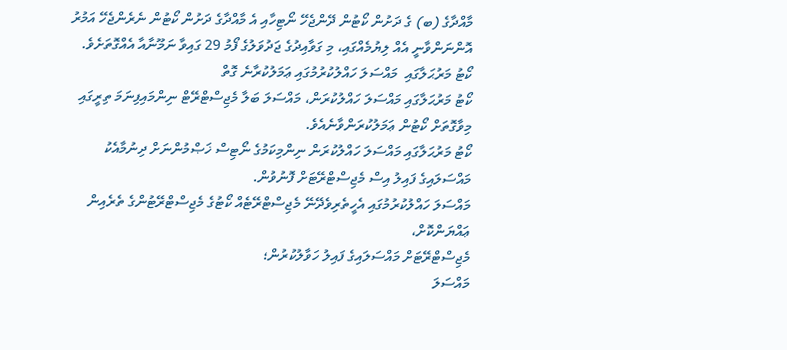މާއްދާގެ (ބ) ގެ ދަށުން ކޯޓުން ދޭންޖެހޭ ނޯޓިހާއި އެ މާއްދާގެ ދަށުން ކޯޓުން ނެރެންޖެހޭ އަމުރު އޮންނަންވާނީ އެއް ލިޔުމެއްގައި، މި ގަވާއިދުގެ ޖަދުވަލުގެ ފޯމު 29 ގައިވާ ނަމޫނާއާ އެއްގޮތަށެވެ.
ކޯޓު މަރުޙަލާގައި  މައްސަލަ ހައްލުކުރުމުގައި ޢަމަލުކުރާނެ ގޮތް
ކޯޓު މަރުޙަލާގައި މައްސަލަ ހައްލުކުރަން، މައްސަލަ ބަލާ މެޖިސްޓްރޭޓް ނިންމައިފިނަމަ ތިރީގައި މިވާގޮތަށް ކޯޓުން ޢަމަލުކުރަންވާނެއެވެ.
ކޯޓު މަރުޙަލާގައި މައްސަލަ ހައްލުކުރަން ނިންމިކަމުގެ ނޯޓިސް ޚަޞްމުންނަށް ދިނުމާއެކު މައްސަލައިގެ ފައިލު އިސް މެޖިސްޓްރޭޓަށް ފޮނުވުން.
މައްސަލަ ހައްލުކުރުމުގައި އެހީތެރިވެދޭނޭ މެޖިސްޓްރޭޓެއް ކޯޓުގެ މެޖިސްޓްރޭޓުންގެ ތެރެއިން ޢައްޔަންކޮށް،
މެޖިސްޓްރޭޓަށް މައްސަލައިގެ ފައިލު ހަވާލުކުރުން؛
މައްސަލަ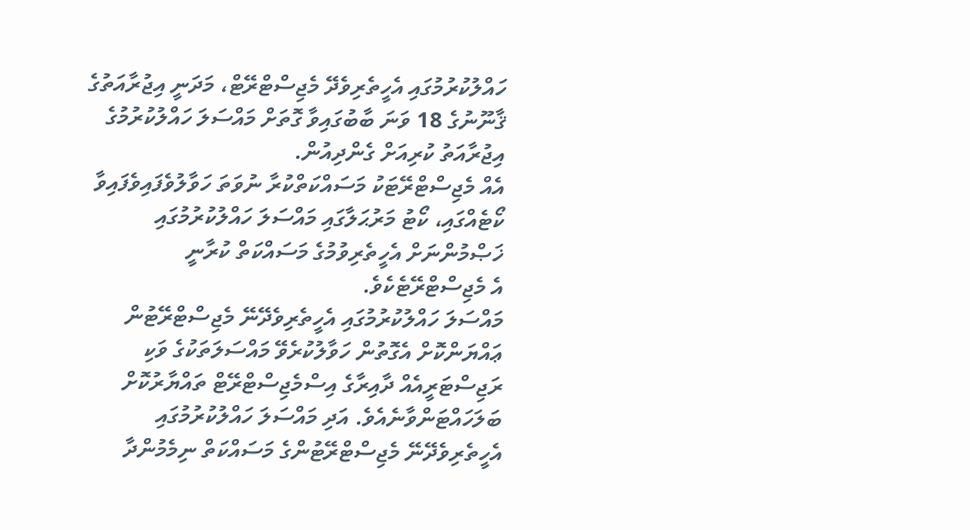ހައްލުކުރުމުގައި އެހީތެރިވެދޭ މެޖިސްޓްރޭޓް، މަދަނީ އިޖުރާއަތުގެ ޤާނޫނުގެ 18 ވަނަ ބާބުގައިވާ ގޮތަށް މައްސަލަ ހައްލުކުރުމުގެ އިޖުރާއަތު ކުރިއަށް ގެންދިއުން.
އެއް މެޖިސްޓްރޭޓަކު މަސައްކަތްކުރާ ނުވަތަ ހަވާލުވެފައިވެފައިވާ ކޯޓެއްގައި، ކޯޓު މަރުޙަލާގައި މައްސަލަ ހައްލުކުރުމުގައި ޚަޞްމުންނަށް އެހީތެރިވުމުގެ މަސައްކަތް ކުރާނީ
އެ މެޖިސްޓްރޭޓެކެވެ.
މައްސަލަ ހައްލުކުރުމުގައި އެހީތެރިވެދޭނޭ މެޖިސްޓްރޭޓުން ޢައްޔަންކޮށް އެގޮތުން ހަވާލުކުރެވޭ މައްސަލަތަކުގެ ވަކި ރަޖިސްޓަރީއެއް ދާއިރާގެ އިސްމެޖިސްޓްރޭޓް ތައްޔާރުކޮށް ބަލަހައްޓަންވާނެއެވެ. އަދި މައްސަލަ ހައްލުކުރުމުގައި އެހީތެރިވެދޭނޭ މެޖިސްޓްރޭޓުންގެ މަސައްކަތް ނިމެމުންދާ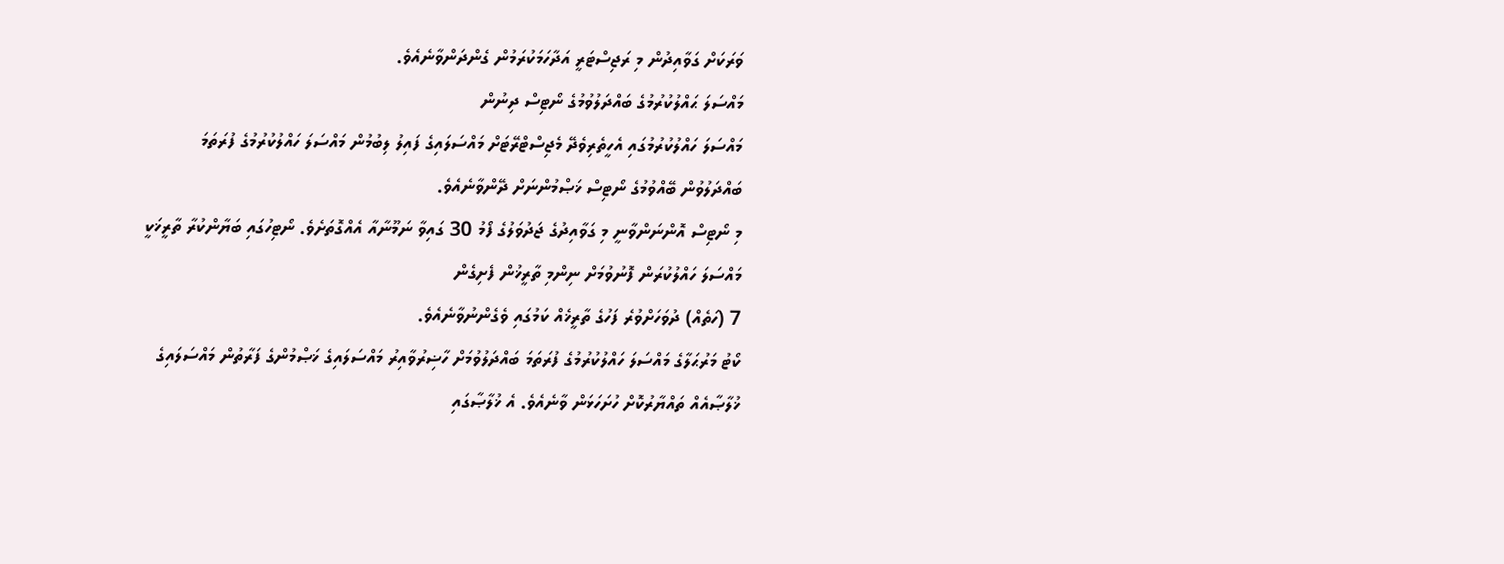ވަރަކަށް ގަވާއިދުން މި ރަޖިސްޓަރީ އަދާހަމަކުރަމުން ގެންދަންވާނެއެވެ.
މައްސަލަ ޙައްލުކުރުމުގެ ބައްދަލުވުމުގެ ނޯޓިސް ދިނުން
މައްސަލަ ހައްލުކުރުމުގައި އެހީތެރިވެދޭ މެޖިސްޓްރޭޓަށް މައްސަލައިގެ ފައިލު ލިބުމުން މައްސަލަ ހައްލުކުރުމުގެ ފުރަތަމަ ބައްދަލުވުން ބޭއްވުމުގެ ނޯޓިސް ޚަޞްމުންނަށް ދޭންވާނެއެވެ.
މި ނޯޓިސް އޮންނަންވާނީ މި ގަވާއިދުގެ ޖަދުވަލުގެ ފޯމު 30 ގައިވާ ނަމޫނާއާ އެއްގޮތަށެވެ. ނޯޓިހުގައި ބަޔާންކުރާ ތާރީޚަކީ މައްސަލަ ހައްލުކުރަން ފޮނުވުމަށް ނިންމި ތާރީޚުން ފެށިގެން
7 (ހަތެއް) ދުވަހަށްވުރެ ފަހުގެ ތާރީޚެއް ކަމުގައި ވެގެންނުވާނެއެވެ.
ކޯޓު މަރުޙަލާގެ މައްސަލަ ހައްލުކުރުމުގެ ފުރަތަމަ ބައްދަލުވުމަށް ހާޟިރުވާއިރު މައްސަލައިގެ ޚަޞްމުންގެ ފަރާތުން މައްސަލައިގެ ޚުލާޞާއެއް ތައްޔާރުކޮށް ހުށަހަޅަން ވާނެއެވެ. އެ ޚުލާޞާގައި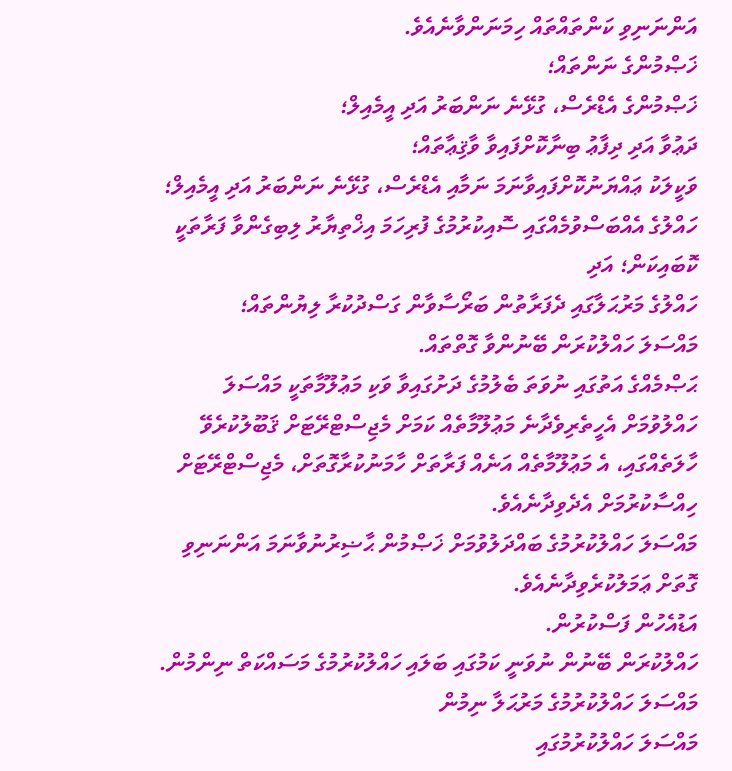އަންނަނިވި ކަންތައްތައް ހިމަނަންވާނެއެވެ.
ޚަޞްމުންގެ ނަންތައް؛
ޚަޞްމުންގެ އެޑްރެސް، ގުޅޭނެ ނަންބަރު އަދި އީމެއިލް؛
ދަޢުވާ އަދި ދިފާޢު ބިނާކޮށްފައިވާ ވާޤިޢާތައް؛
ވަކީލަކު ޢައްޔަނުކޮށްފައިވާނަމަ ނަމާއި އެޑްރެސް، ގުޅޭނެ ނަންބަރު އަދި އީމެއިލް؛
ހައްލުގެ އެއްބަސްވުމެއްގައި ސޮއިކުރުމުގެ ފުރިހަމަ އިޚްތިޔާރު ލިބިގެންވާ ފަރާތަކީ ކޮބައިކަން؛ އަދި
ހައްލުގެ މަރުޙަލާގައި ދެފަރާތުން ބަރޯސާވާން ގަސްދުކުރާ ލިޔުންތައް؛
މައްސަލަ ހައްލުކުރަން ބޭނުންވާ ގޮތްތައް.
ޙަޞްމެއްގެ އަތުގައި ނުވަތަ ބެލުމުގެ ދަށުގައިވާ ވަކި މަޢުލޫމާތަކީ މައްސަލަ ހައްލުވުމަށް އެހީތެރިވެދާނެ މަޢުލޫމާތެއް ކަމަށް މެޖިސްޓްރޭޓަށް ޤަބޫލުކުރެވޭ ހާލަތެއްގައި، އެ މަޢުލޫމާތެއް އަނެއް ފަރާތަށް ހާމަނުކުރާގޮތަށް، މެޖިސްޓްރޭޓަށް ހިއްސާކުރުމަށް އެދެވިދާނެއެވެ.
މައްސަލަ ހައްލުކުރުމުގެ ބައްދަލުވުމަށް ޚަޞްމުން ޙާޟިރުނުވާނަމަ އަންނަނިވި ގޮތަށް ޢަމަލުކުރެވިދާނެއެވެ.
އަޑުއެހުން ފަސްކުރުން.
ހައްލުކުރަން ބޭނުން ނުވަނީ ކަމުގައި ބަލައި ހައްލުކުރުމުގެ މަސައްކަތް ނިންމުން.
މައްސަލަ ހައްލުކުރުމުގެ މަރުޙަލާ ނިމުން
މައްސަލަ ހައްލުކުރުމުގައި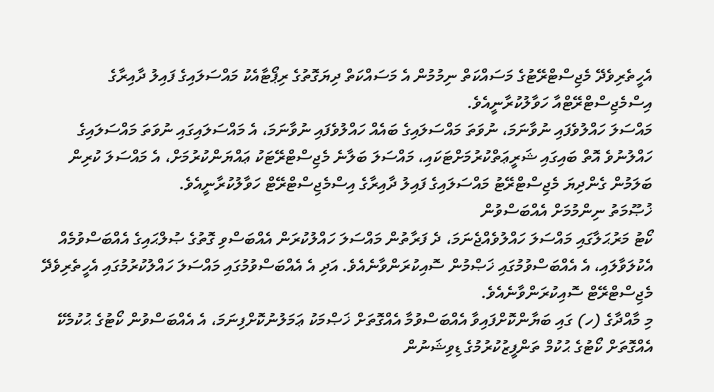އެހީތެރިވެދޭ މެޖިސްޓްރޭޓުގެ މަސައްކަތް ނިމުމުން އެ މަސައްކަތް ދިޔަގޮތުގެ ރިޕޯޓާއެކު މައްސަލައިގެ ފައިލު ދާއިރާގެ އިސްމެޖިސްޓްރޭޓްއާ ހަވާލުކުރާނީއެވެ.
މައްސަލަ ހައްލުވެފައި ނުވާނަމަ، ނުވަތަ މައްސަލައިގެ ބައެއް ހައްލުވެފައި ނުވާނަމަ، އެ މައްސަލައިގައި ނުވަތަ މައްސަލައިގެ ހައްލުނުވެ އޮތް ބައިގައި ޝަރީޢަތްކުރުމަށްޓަކައި، މައްސަލަ ބަލާނެ މެޖިސްޓްރޭޓަކު ޢައްޔަންކުރުމަށް، އެ މައްސަލަ ކުރިން ބަލަމުން ގެންދިޔަ މެޖިސްޓްރޭޓު މައްސަލައިގެ ފައިލު ދާއިރާގެ އިސްމެޖިސްޓްރޭޓް ހަވާލުކުރާނީއެވެ.
ޚުޞޫމަތު ނިންމުމަށް އެއްބަސްވުން
ކޯޓު މަރުޙަލާގައި މައްސަލަ ހައްލުވެއްޖެނަމަ، ދެ ފަރާތުން މައްސަލަ ހައްލުކުރަން އެއްބަސްވި ގޮތުގެ ޞުލްޙައިގެ އެއްބަސްވުމެއް އެކުލަވާލައި، އެ އެއްބަސްވުމުގައި ޚަޞްމުން ސޮއިކުރަންވާނެއެވެ. އަދި އެ އެއްބަސްވުމުގައި މައްސަލަ ހައްލުކުރުމުގައި އެހީތެރިވެދޭ މެޖިސްޓްރޭޓް ސޮއިކުރަންވާނެއެވެ.
މި މާއްދާގެ (ހ) ގައި ބަޔާންކޮށްފައިވާ އެއްބަސްވުމާ އެއްގޮތަށް ޚަޞްމަކު ޢަމަލުނުކޮށްފިނަމަ، އެ އެއްބަސްވުން ކޯޓުގެ ޙުކުމެކޭ އެއްގޮތަށް ކޯޓުގެ ޙުކުމް ތަންފީޒުކުރުމުގެ ޑިވިޝަނުން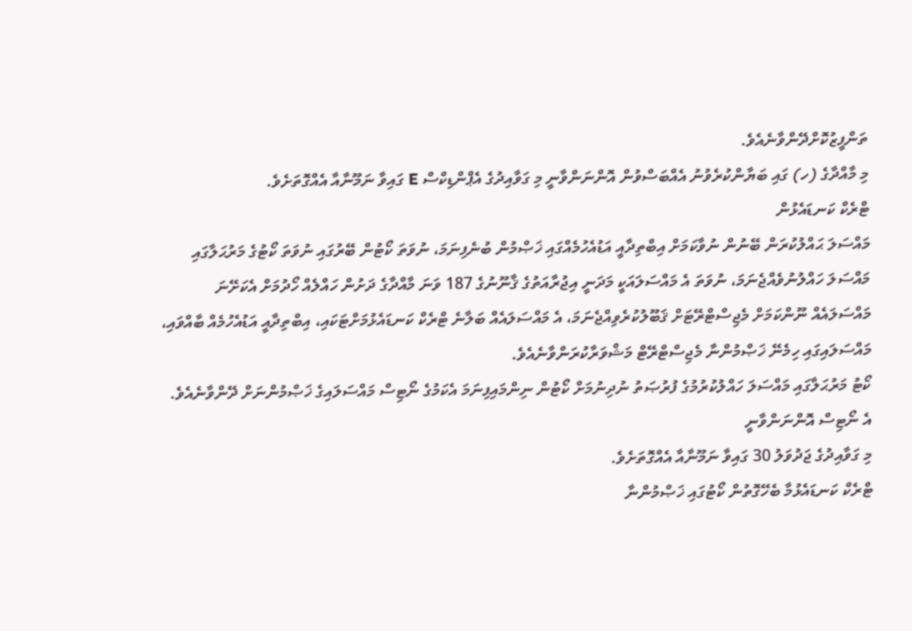ތަންފީޒުކޮށްދޭންވާނެއެވެ.
މި މާއްދާގެ (ހ) ގައި ބަޔާންކުރެވުނު އެއްބަސްވުން އޮންނަންވާނީ މި ގަވާއިދުގެ އެޕްންޑިކްސް E ގައިވާ ނަމޫނާއާ އެއްގޮތަށެވެ.
ޓްރެކް ކަނޑައެޅުން
މައްސަލަ ޙައްލުކުރަން ބޭނުން ނުވާކަމަށް އިބްތިދާއީ އަޑުއެހުމެއްގައި ޚަޞްމުން ބުނެފިނަމަ، ނުވަތަ ކޯޓުން ބޭރުގައި ނުވަތަ ކޯޓުގެ މަރުޙަލާގައި މައްސަލަ ހައްލުނުވެއްޖެނަމަ، ނުވަތަ އެ މައްސަލައަކީ މަދަނީ އިޖުރާއަތުގެ ޤާނޫނުގެ 187 ވަނަ މާއްދާގެ ދަށުން ހައްލެއް ހޯދުމަށް އެކަށޭނަ މައްސަލައެއް ނޫންކަމަށް މެޖިސްޓްރޭޓަށް ޤަބޫލުކުރެވިއްޖެނަމަ، އެ މައްސަލައެއް ބަލާނެ ޓްރެކް ކަނޑައެޅުމަށްޓަކައި، އިބްތިދާއީ އަޑުއެހުމެއް ބާއްވައި، މައްސަލައިގައި ހިމެނޭ ޚަޞްމުންނާ މެޖިސްޓްރޭޓް މަޝްވަރާކުރަންވާނެއެވެ.
ކޯޓު މަރުޙަލާގައި މައްސަލަ ހައްލުކުރުމުގެ ފުރުޞަތު ނުދިނުމަށް ކޯޓުން ނިންމައިފިނަމަ އެކަމުގެ ނޯޓިސް މައްސަލައިގެ ޚަޞްމުންނަށް ދޭންވާނެއެވެ. އެ ނޯޓިސް އޮންނަންވާނީ
މި ގަވާއިދުގެ ޖަދުވަލު 30 ގައިވާ ނަމޫނާއާ އެއްގޮތަށެވެ.
ޓްރެކް ކަނޑައެޅުމާ ބެހޭގޮތުން ކޯޓުގައި ޚަޞްމުންނާ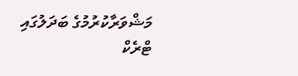މަޝްވަރާކުރުމުގެ ބަދަލުގައި ޓްރެކް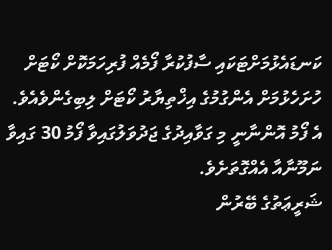ކަނޑައެޅުމަށްޓަކައި ސާފުކުރާ ފޯމެއް ފުރިހަމަކޮށް ކޯޓަށް ހުށަހެޅުމަށް އެންގުމުގެ އިޚްތިޔާރު ކޯޓަށް ލިބިގެންވެއެވެ. އެ ފޯމު އޮންނާނީ މި ގަވާއިދުގެ ޖަދުވަލުގައިވާ ފޯމު 30 ގައިވާ ނަމޫނާއާ އެއްގޮތަށެވެ.
ޝަރީޢަތުގެ ބޭރުން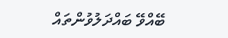ބޭއްވޭ ބައްދަލުވުންތައް